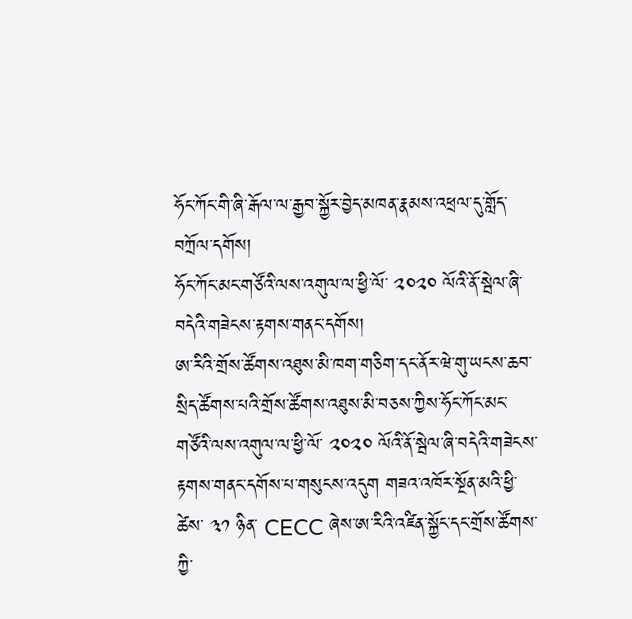ཧོང་ཀོང་གི་ཞི་རྒོལ་ལ་རྒྱབ་སྐྱོར་བྱེད་མཁན་རྣམས་འཕྲལ་དུ་གློད་བཀྲོལ་དགོས།
ཧོང་ཀོང་མང་གཙོའི་ལས་འགུལ་ལ་ཕྱི་ལོ་ ༢༠༢༠ ལོའི་ནོ་སྦེལ་ཞི་བདེའི་གཟེངས་རྟགས་གནང་དགོས།
ཨ་རིའི་གྲོས་ཚོགས་འཐུས་མི་ཁག་གཅིག་དང་ནོར་ཝེ་གུ་ཡངས་ཆབ་སྲིད་ཚོགས་པའི་གྲོས་ཚོགས་འཐུས་མི་བཅས་ཀྱིས་ཧོང་ཀོང་མང་གཙོའི་ལས་འགུལ་ལ་ཕྱི་ལོ་ ༢༠༢༠ ལོའི་ནོ་སྦེལ་ཞི་བདེའི་གཟེངས་རྟགས་གནང་དགོས་པ་གསུངས་འདུག གཟའ་འཁོར་སྔོན་མའི་ཕྱི་ཚེས་ ༣༡ ཉིན་ CECC ཞེས་ཨ་རིའི་འཛིན་སྐྱོང་དང་གྲོས་ཚོགས་ཀྱི་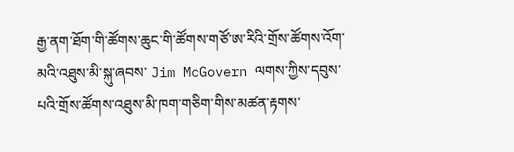རྒྱ་ནག་ཐོག་གི་ཚོགས་ཆུང་གི་ཚོགས་གཙོ་ཨ་རིའི་གྲོས་ཚོགས་འོག་མའི་འཐུས་མི་སྐུ་ཞབས་ Jim McGovern ལགས་ཀྱིས་དབུས་པའི་གྲོས་ཚོགས་འཐུས་མི་ཁག་གཅིག་གིས་མཚན་རྟགས་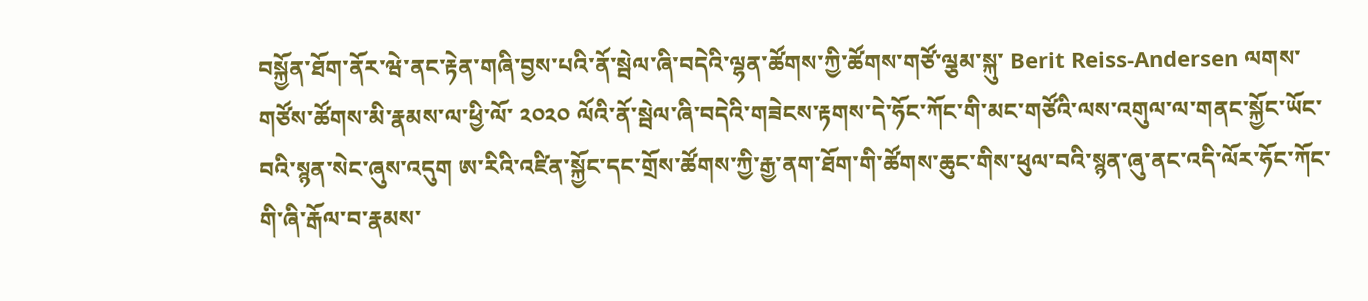བསྐྱོན་ཐོག་ནོར་ཝེ་ནང་རྟེན་གཞི་བྱས་པའི་ནོ་སྦེལ་ཞི་བདེའི་ལྷན་ཚོགས་ཀྱི་ཚོགས་གཙོ་ལྕམ་སྐུ་ Berit Reiss-Andersen ལགས་གཙོས་ཚོགས་མི་རྣམས་ལ་ཕྱི་ལོ་ ༢༠༢༠ ལོའི་ནོ་སྦེལ་ཞི་བདེའི་གཟེངས་རྟགས་དེ་ཧོང་ཀོང་གི་མང་གཙོའི་ལས་འགུལ་ལ་གནང་སྐྱོང་ཡོང་བའི་སྙན་སེང་ཞུས་འདུག ཨ་རིའི་འཛིན་སྐྱོང་དང་གྲོས་ཚོགས་ཀྱི་རྒྱ་ནག་ཐོག་གི་ཚོགས་ཆུང་གིས་ཕུལ་བའི་སྙན་ཞུ་ནང་འདི་ལོར་ཧོང་ཀོང་གི་ཞི་རྒོལ་བ་རྣམས་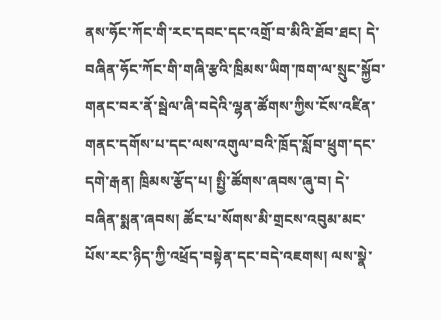ནས་ཧོང་ཀོང་གི་རང་དབང་དང་འགྲོ་བ་མིའི་ཐོབ་ཐང། དེ་བཞིན་ཧོང་ཀོང་གི་གཞི་རྩའི་ཁྲིམས་ཡིག་ཁག་ལ་སྲུང་སྐྱོབ་གནང་བར་ནོ་སྦེལ་ཞི་བདེའི་ལྷན་ཚོགས་ཀྱིས་ངོས་འཛིན་གནང་དགོས་པ་དང་ལས་འགུལ་བའི་ཁྲོད་སློབ་ཕྲུག་དང་དགེ་རྒན། ཁྲིམས་རྩོད་པ། སྤྱི་ཚོགས་ཞབས་ཞུ་བ། དེ་བཞིན་སྨན་ཞབས། ཚོང་པ་སོགས་མི་གྲངས་འབུམ་མང་པོས་རང་ཉིད་ཀྱི་འཕྲོད་བསྟེན་དང་བདེ་འཇགས། ལས་སྣེ་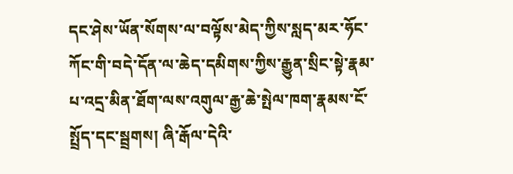དང་ཤེས་ཡོན་སོགས་ལ་བལྟོས་མེད་ཀྱིས་སླད་མར་ཧོང་ཀོང་གི་བདེ་དོན་ལ་ཆེད་དམིགས་ཀྱིས་རྒྱུན་སྲིང་སྟེ་རྣམ་པ་འདྲ་མིན་ཐོག་ལས་འགུལ་རྒྱ་ཆེ་སྤེལ་ཁག་རྣམས་ངོ་སྤྲོད་དང་སྦྲགས། ཞི་རྒོལ་དེའི་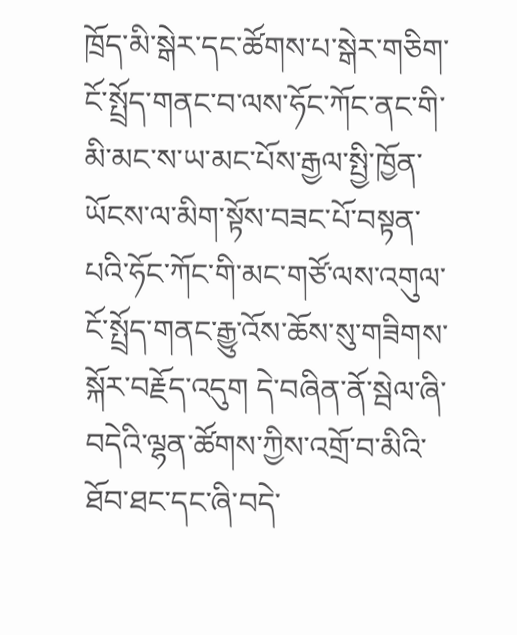ཁྲོད་མི་སྒེར་དང་ཚོགས་པ་སྒེར་གཅིག་ངོ་སྤྲོད་གནང་བ་ལས་ཧོང་ཀོང་ནང་གི་མི་མང་ས་ཡ་མང་པོས་རྒྱལ་སྤྱི་ཁྱོན་ཡོངས་ལ་མིག་སྟོས་བཟང་པོ་བསྟན་པའི་ཧོང་ཀོང་གི་མང་གཙོ་ལས་འགུལ་ངོ་སྤྲོད་གནང་རྒྱུ་འོས་ཆོས་སུ་གཟིགས་སྐོར་བརྗོད་འདུག དེ་བཞིན་ནོ་སྦེལ་ཞི་བདེའི་ལྷན་ཚོགས་ཀྱིས་འགྲོ་བ་མིའི་ཐོབ་ཐང་དང་ཞི་བདེ་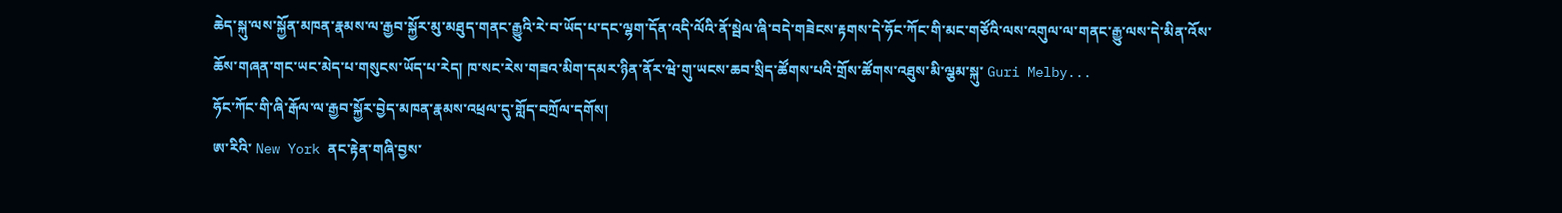ཆེད་སྐུ་ལས་སྐྱོན་མཁན་རྣམས་ལ་རྒྱབ་སྐྱོར་མུ་མཐུད་གནང་རྒྱུའི་རེ་བ་ཡོད་པ་དང་ལྷག་དོན་འདི་ལོའི་ནོ་སྦེལ་ཞི་བདེ་གཟེངས་རྟགས་དེ་ཧོང་ཀོང་གི་མང་གཙོའི་ལས་འགུལ་ལ་གནང་རྒྱུ་ལས་དེ་མིན་འོས་ཆོས་གཞན་གང་ཡང་མེད་པ་གསུངས་ཡོད་པ་རེད། ཁ་སང་རེས་གཟའ་མིག་དམར་ཉིན་ནོར་ཝེ་གུ་ཡངས་ཆབ་སྲིད་ཚོགས་པའི་གྲོས་ཚོགས་འཐུས་མི་ལྕམ་སྐུ་ Guri Melby...
ཧོང་ཀོང་གི་ཞི་རྒོལ་ལ་རྒྱབ་སྐྱོར་བྱེད་མཁན་རྣམས་འཕྲལ་དུ་གློད་བཀྲོལ་དགོས།
ཨ་རིའི་ New York ནང་རྟེན་གཞི་བྱས་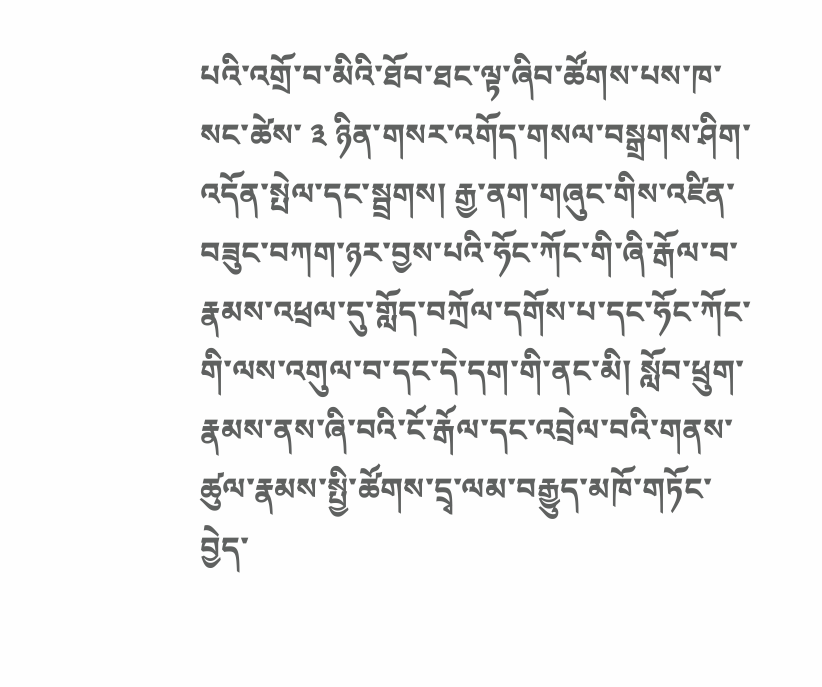པའི་འགྲོ་བ་མིའི་ཐོབ་ཐང་ལྟ་ཞིབ་ཚོགས་པས་ཁ་སང་ཚེས་ ༣ ཉིན་གསར་འགོད་གསལ་བསྒྲགས་ཤིག་འདོན་སྤེལ་དང་སྦྲགས། རྒྱ་ནག་གཞུང་གིས་འཛིན་བཟུང་བཀག་ཉར་བྱས་པའི་ཧོང་ཀོང་གི་ཞི་རྒོལ་བ་རྣམས་འཕྲལ་དུ་གློད་བཀྲོལ་དགོས་པ་དང་ཧོང་ཀོང་གི་ལས་འགུལ་བ་དང་དེ་དག་གི་ནང་མི། སློབ་ཕྲུག་རྣམས་ནས་ཞི་བའི་ངོ་རྒོལ་དང་འབྲེལ་བའི་གནས་ཚུལ་རྣམས་སྤྱི་ཚོགས་དྲྭ་ལམ་བརྒྱུད་མཁོ་གཏོང་བྱེད་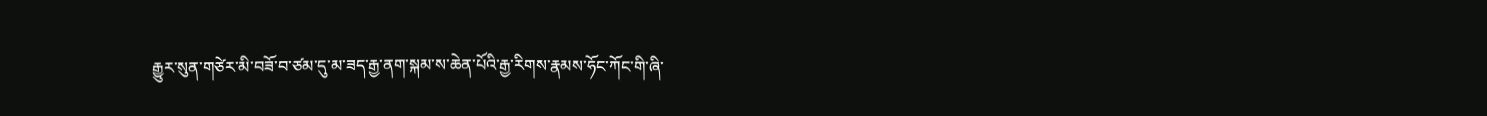རྒྱུར་སུན་གཙེར་མི་བཟོ་བ་ཙམ་དུ་མ་ཟད་རྒྱ་ནག་སྐམ་ས་ཆེན་པོའི་རྒྱ་རིགས་རྣམས་ཧོང་ཀོང་གི་ཞི་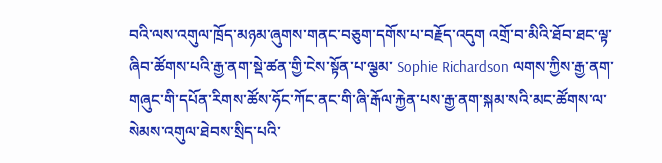བའི་ལས་འགུལ་ཁྲོད་མཉམ་ཞུགས་གནང་བཅུག་དགོས་པ་བརྗོད་འདུག འགྲོ་བ་མིའི་ཐོབ་ཐང་ལྟ་ཞིབ་ཚོགས་པའི་རྒྱ་ནག་སྡེ་ཚན་གྱི་ངེས་སྟོན་པ་ལྕམ་ Sophie Richardson ལགས་ཀྱིས་རྒྱ་ནག་གཞུང་གི་དཔོན་རིགས་ཚོས་ཧོང་ཀོང་ནང་གི་ཞི་རྒོལ་རྐྱེན་པས་རྒྱ་ནག་སྐམ་སའི་མང་ཚོགས་ལ་སེམས་འགུལ་ཐེབས་སྲིད་པའི་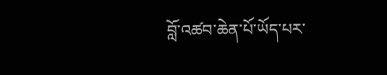བློ་འཚབ་ཆེན་པོ་ཡོད་པར་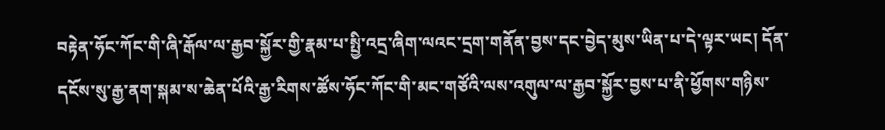བརྟེན་ཧོང་ཀོང་གི་ཞི་རྒོལ་ལ་རྒྱབ་སྐྱོར་གྱི་རྣམ་པ་སྤྱི་འདྲ་ཞིག་ལའང་དྲག་གནོན་བྱས་དང་བྱེད་མུས་ཡིན་པ་དེ་ལྟར་ཡང། དོན་དངོས་སུ་རྒྱ་ནག་སྐམ་ས་ཆེན་པོའི་རྒྱ་རིགས་ཚོས་ཧོང་ཀོང་གི་མང་གཙོའི་ལས་འགུལ་ལ་རྒྱབ་སྐྱོར་བྱས་པ་ནི་ཕྱོགས་གཉིས་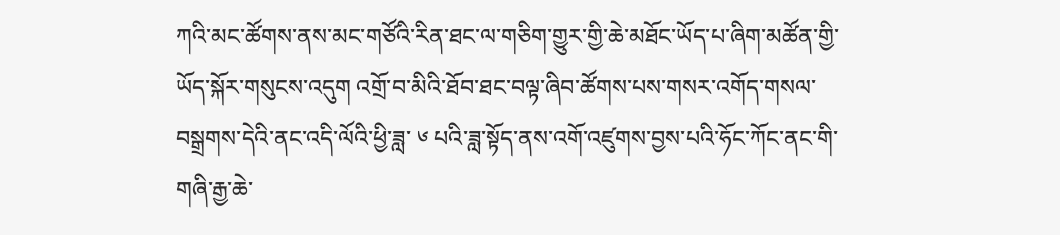ཀའི་མང་ཚོགས་ནས་མང་གཙོའི་རིན་ཐང་ལ་གཅིག་གྱུར་གྱི་ཆེ་མཐོང་ཡོད་པ་ཞིག་མཚོན་གྱི་ཡོད་སྐོར་གསུངས་འདུག འགྲོ་བ་མིའི་ཐོབ་ཐང་བལྟ་ཞིབ་ཚོགས་པས་གསར་འགོད་གསལ་བསྒྲགས་དེའི་ནང་འདི་ལོའི་ཕྱི་ཟླ་ ༦ པའི་ཟླ་སྟོད་ནས་འགོ་འཛུགས་བྱས་པའི་ཧོང་ཀོང་ནང་གི་གཞི་རྒྱ་ཆེ་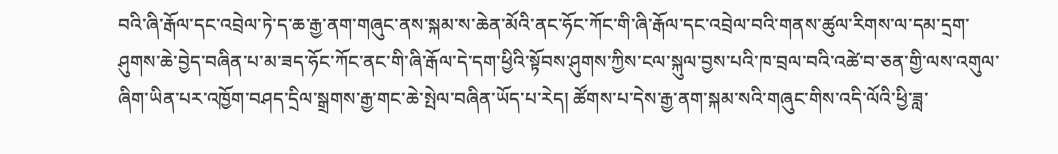བའི་ཞི་རྒོལ་དང་འབྲེལ་ཏེ་ད་ཆ་རྒྱ་ནག་གཞུང་ནས་སྐམ་ས་ཆེན་མོའི་ནང་ཧོང་ཀོང་གི་ཞི་རྒོལ་དང་འབྲེལ་བའི་གནས་ཚུལ་རིགས་ལ་དམ་དྲག་ཤུགས་ཆེ་བྱེད་བཞིན་པ་མ་ཟད་ཧོང་ཀོང་ནང་གི་ཞི་རྒོལ་དེ་དག་ཕྱིའི་སྟོབས་ཤུགས་ཀྱིས་ངལ་སྐུལ་བྱས་པའི་ཁ་བྲལ་བའི་འཚེ་བ་ཅན་གྱི་ལས་འགུལ་ཞིག་ཡིན་པར་འཁྱོག་བཤད་དྲིལ་སྒྲགས་རྒྱ་གང་ཆེ་སྤེལ་བཞིན་ཡོད་པ་རེད། ཚོགས་པ་དེས་རྒྱ་ནག་སྐམ་སའི་གཞུང་གིས་འདི་ལོའི་ཕྱི་ཟླ་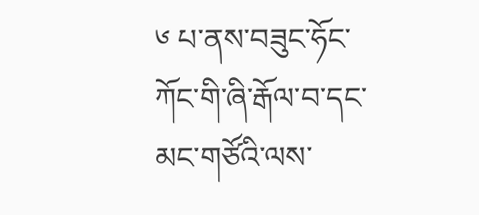༦ པ་ནས་བཟུང་ཧོང་ཀོང་གི་ཞི་རྒོལ་བ་དང་མང་གཙོའི་ལས་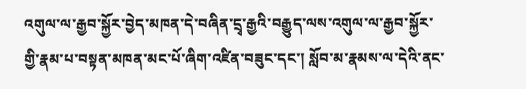འགུལ་ལ་རྒྱབ་སྐྱོར་བྱེད་མཁན་དེ་བཞིན་དྲྭ་རྒྱའི་བརྒྱུད་ལས་འགུལ་ལ་རྒྱབ་སྐྱོར་གྱི་རྣམ་པ་བསྟན་མཁན་མང་པོ་ཞིག་འཛིན་བཟུང་དང་། སློབ་མ་རྣམས་ལ་དེའི་ནང་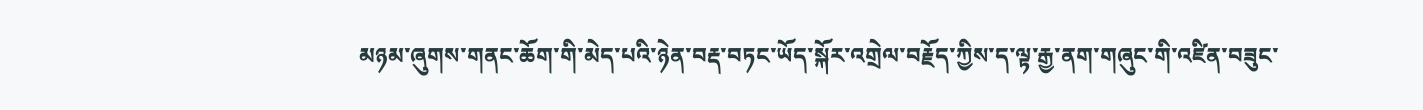མཉམ་ཞུགས་གནང་ཆོག་གི་མེད་པའི་ཉེན་བརྡ་བཏང་ཡོད་སྐོར་འགྲེལ་བརྗོད་ཀྱིས་ད་ལྟ་རྒྱ་ནག་གཞུང་གི་འཛིན་བཟུང་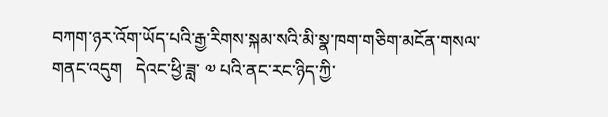བཀག་ཉར་འོག་ཡོད་པའི་རྒྱ་རིགས་སྐམ་སའི་མི་སྣ་ཁག་གཅིག་མངོན་གསལ་གནང་འདུག   དེའང་ཕྱི་ཟླ་ ༧ པའི་ནང་རང་ཉིད་ཀྱི་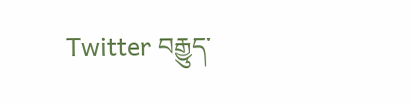Twitter བརྒྱུད་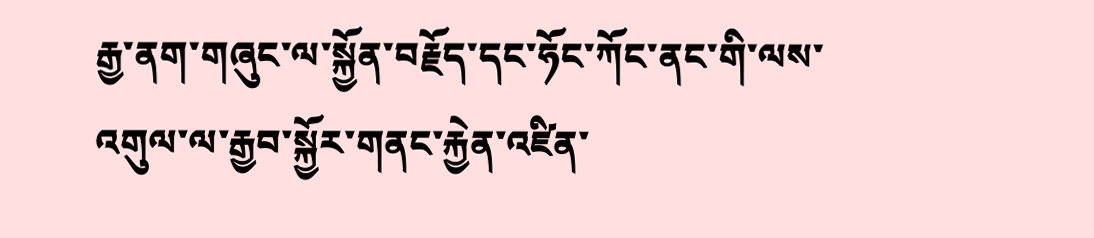རྒྱ་ནག་གཞུང་ལ་སྐྱོན་བརྗོད་དང་ཧོང་ཀོང་ནང་གི་ལས་འགུལ་ལ་རྒྱབ་སྐྱོར་གནང་རྐྱེན་འཛིན་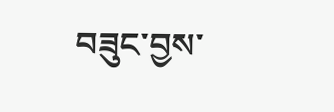བཟུང་བྱས་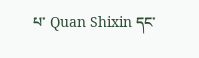པ་ Quan Shixin དང་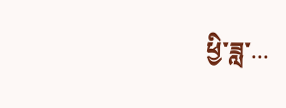ཕྱི་ཟླ་...